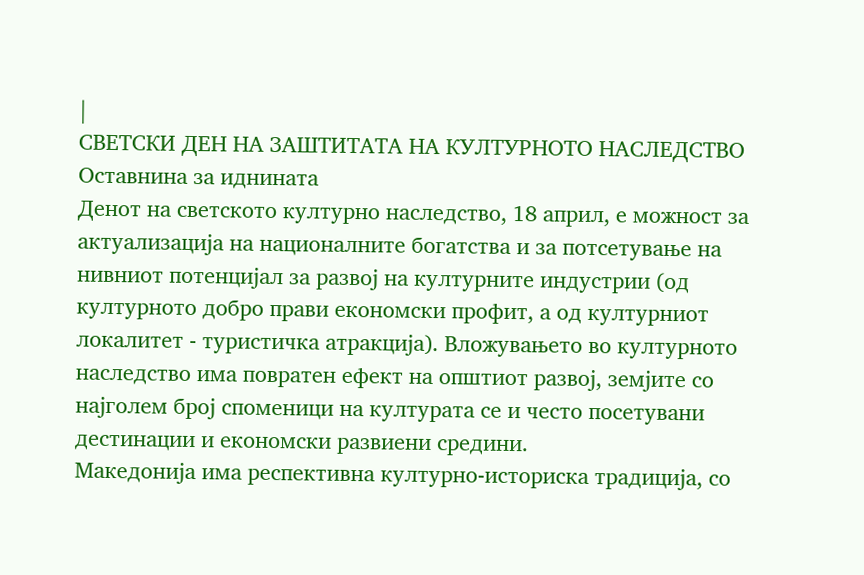|
СВЕТСКИ ДЕН НА ЗАШТИТАТА НА КУЛТУРНОТО НАСЛЕДСТВО
Оставнина за иднината
Денот на светското културно наследство, 18 април, е можност за актуализација на националните богатства и за потсетување на нивниот потенцијал за развој на културните индустрии (од културното добро прави економски профит, а од културниот локалитет - туристичка атракција). Вложувањето во културното наследство има повратен ефект на општиот развој, земјите со најголем број споменици на културата се и често посетувани дестинации и економски развиени средини.
Македонија има респективна културно-историска традиција, со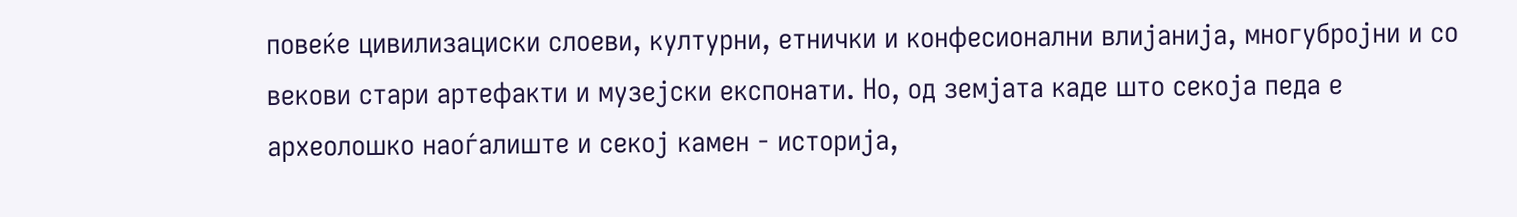повеќе цивилизациски слоеви, културни, етнички и конфесионални влијанија, многубројни и со векови стари артефакти и музејски експонати. Но, од земјата каде што секоја педа е археолошко наоѓалиште и секој камен - историја,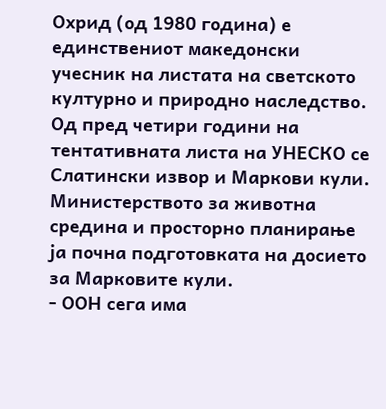Охрид (од 1980 година) е единствениот македонски учесник на листата на светското културно и природно наследство.
Од пред четири години на тентативната листа на УНЕСКО се Слатински извор и Маркови кули. Министерството за животна средина и просторно планирање ја почна подготовката на досието за Марковите кули.
- ООН сега има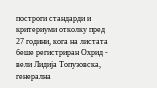построги стандарди и критериуми отколку пред 27 години, кога на листата беше регистриран Охрид - вели Лидија Топузовска, генерална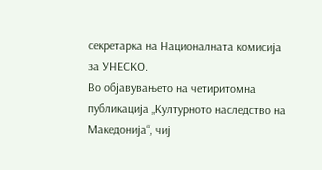секретарка на Националната комисија за УНЕСКО.
Во објавувањето на четиритомна публикација „Културното наследство на Македонија“, чиј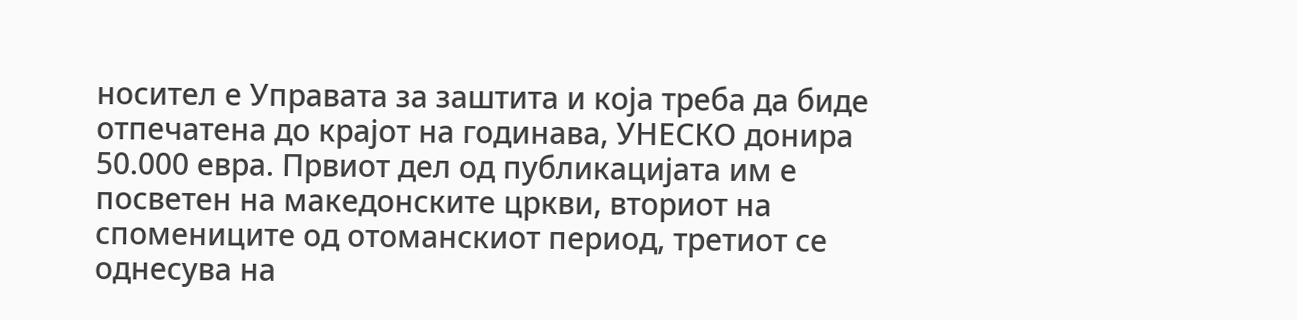носител е Управата за заштита и која треба да биде отпечатена до крајот на годинава, УНЕСКО донира 50.000 евра. Првиот дел од публикацијата им е посветен на македонските цркви, вториот на спомениците од отоманскиот период, третиот се однесува на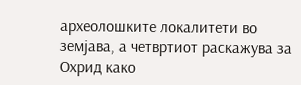археолошките локалитети во земјава, а четвртиот раскажува за Охрид како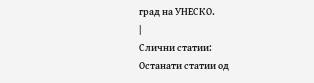град на УНЕСКО.
|
Слични статии:
Останати статии од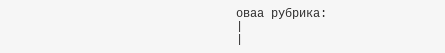оваа рубрика:
|
|